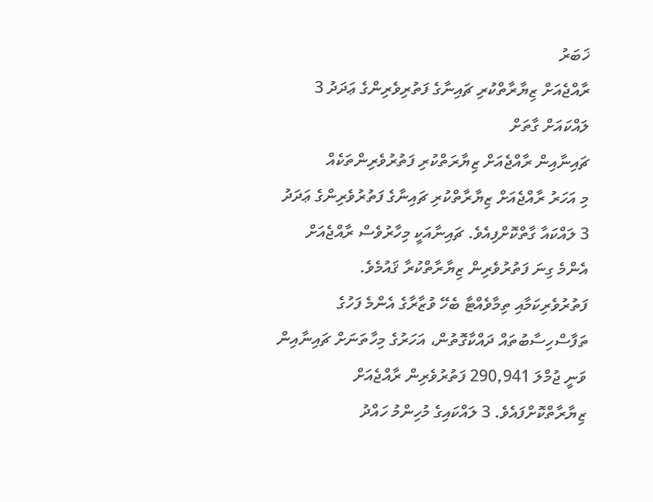ޚަބަރު
ރާއްޖެއަށް ޒިޔާރާތްކުރި ޗައިނާގެ ފަތުރިވެރިންގެ ޢަދަދު 3 ލައްކައަށް ގާތަށް
ޗައިނާއިން ރާއްޖެއަށް ޒިޔާރަތްކުރި ފަތުރުވެރިންތަކެއް
މި އަހަރު ރާއްޖެއަށް ޒިޔާރާތްކުރި ޗައިނާގެ ފަތުރުވެރިންގެ ޢަދަދު 3 ލައްކައާ ގާތްކޮށްފިއެވެ. ޗައިނާއަކީ މިހާރުވެސް ރާއްޖެއަށް އެންމެ ގިނަ ފަތުރުވެރިން ޒިޔާރާތްކުރާ ޤައުމެވެ.
ފަތުރުވެރިކަމާއި ތިމާވެއްޓާ ބެހޭ ވުޒާރާގެ އެންމެ ފަހުގެ ތަފާސްހިސާބުތައް ދައްކާގޮތުން، އަހަރުގެ މިހާތަނަށް ޗައިނާއިން ވަނީ ޖުމްލަ 290,941 ފަތުރުވެރިން ރާއްޖެއަށް ޒިޔާރާތްކޮށްފައެވެ. 3 ލައްކައިގެ މުހިންމު ހައްދު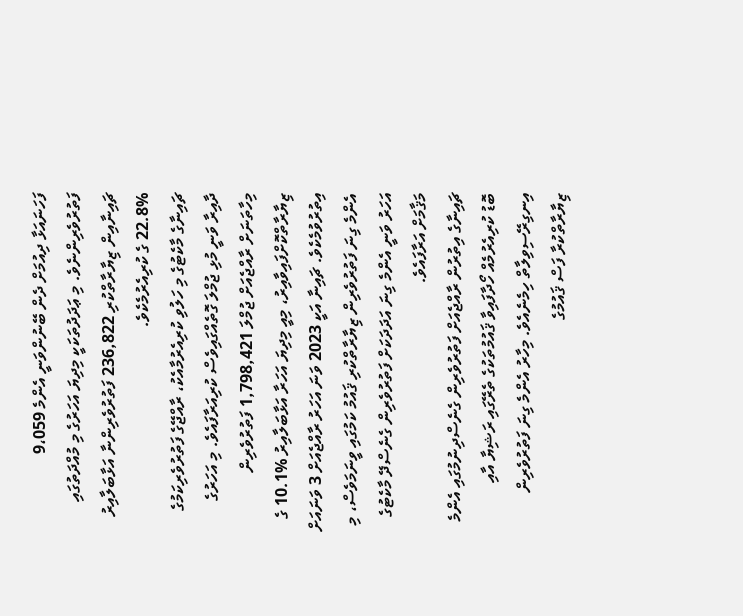ފަހަނައަޅާ ދިއުމަށް ދެން ބޭނުންވަނީ އެންމެ 9،059 ފަތުރުވެރިންނެވެ. މި ޢަދަދުތަކަކީ މިދިޔަ އަހަރުގެ މި މުއްދަތުގައި ޗައިނާއިން ޒިޔާރާތްކުރި 236,822 ފަތުރުވެރިންނާ އަޅާބަލާއިރު %22.8 ގެ ކުރިއެރުމެކެވެ.
ޗައިނާގެ މާކެޓުގެ މި ހަލުވި ކުރިއެރުމާއެކު، ރާއްޖޭގެ ފަތުރުވެރިކަމުގެ ދާއިރާ ވަނީ މުޅި ޖުމްލަ ގޮތެއްގައިވެސް ކުރިއަރާފައެވެ. މި އަހަރުގެ މިހާތަނަށް ރާއްޖެއަށް ޖުމްލަ 1,798,421 ފަތުރުވެރިން ޒިޔާރާތްކޮށްފައިވާއިރު، މިއީ މިދިޔަ އަހަރާ އަޅާބަލާއިރު %10.1 ގެ އިތުރުވުމެކެވެ. ޗައިނާ އަކީ 2023 ވަނަ އަހަރު ރާއްޖެއަށް 3 ވަނައަށް އެންމެ ގިނަ ފަތުރުވެރިން ޒިޔާރާތްކުރި ޤައުމު ކަމުގައި ވީނަމަވެސް، މި އަހަރު ވަނީ އެންމެ ގިނަ އަދަދަކަށް ފަތުރުވެރިން ގެނެސްދޭ މާކެޓުގެ މަޤާމަށް އަރާފައެވެ.
ޗައިނާގެ އިތުރުން ރާއްޖެއަށް ފަތުރުވެރިން ގެނެސްދިނުމުގައި އެންމެ ބޮޑު ކުރިއެރުމެއް ހޯދާފައިވާ ޤައުމުތަކުގެ ތެރޭގައި ރަޝިޔާ އާއި އިނގިރޭސިވިލާތް ހިމެނެއެވެ. މިހާރު އެންމެ ގިނަ ފަތުރުވެރިން ޒިޔާރާތްކުރާ ފަސް ޤައުމުގެ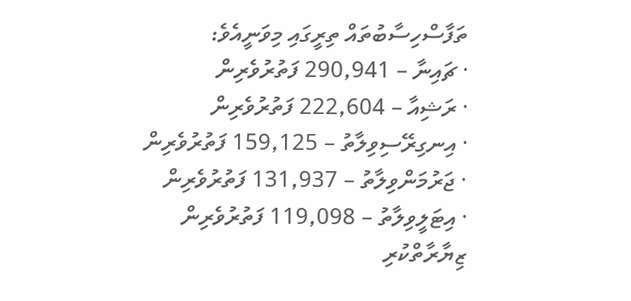ތަފާސްހިސާބުތައް ތިރީގައި މިވަނީއެވެ:
· ޗައިނާ – 290,941 ފަތުރުވެރިން
· ރަޝިއާ – 222,604 ފަތުރުވެރިން
· އިނގިރޭސިވިލާތު – 159,125 ފަތުރުވެރިން
· ޖަރުމަންވިލާތު – 131,937 ފަތުރުވެރިން
· އިޓަލީވިލާތު – 119,098 ފަތުރުވެރިން
ޒިޔާރާތްކުރި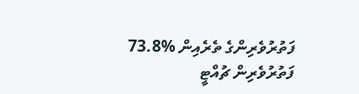ފަތުރުވެރިންގެ ތެރެއިން %73.8 ފަތުރުވެރިން ޗުއްޓީ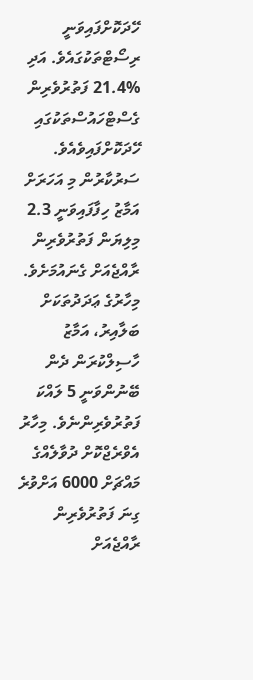ހޭދަކޮށްފައިވަނީ ރިސޯޓްތަކުގައެވެ. އަދި %21.4 ފަތުރުވެރިން ގެސްޓްހައުސްތަކުގައި ހޭދަކޮށްފައިވެއެވެ. ސަރުކާރުން މި އަހަރަށް އަމާޒު ހިފާފައިވަނީ 2.3 މިލިޔަން ފަތުރުވެރިން ރާއްޖެއަށް ގެނައުމަށެވެ.
މިހާރުގެ ޢަދަދުތަކަށް ބަލާއިރު، އަމާޒު ހާސިލްކުރަން ދެން ބޭނުންވަނީ 5 ލައްކަ ފަތުރުވެރިންނެވެ. މިހާރު އެވްރެޖްކޮށް ދުވާލެއްގެ މައްޗަށް 6000 އަށްވުރެ ގިނަ ފަތުރުވެރިން ރާއްޖެއަށް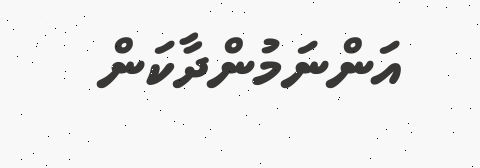އަންނަމުންދާކަން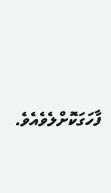ފާހަގަކޮށްލެވެއެވެ.